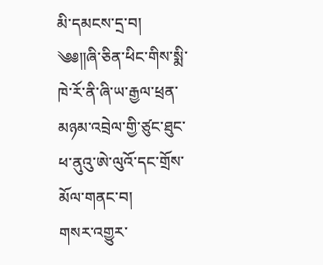མི་དམངས་དྲ་བ།
༄༅༎ཞི་ཅིན་ཕིང་གིས་སྨི་ཁེ་རོ་ནི་ཞི་ཡ་རྒྱལ་ཕྲན་མཉམ་འབྲེལ་གྱི་ཙུང་ཐུང་ཕ་ནུའུ་ཨེ་ལུའོ་དང་གྲོས་མོལ་གནང་བ།
གསར་འགྱུར་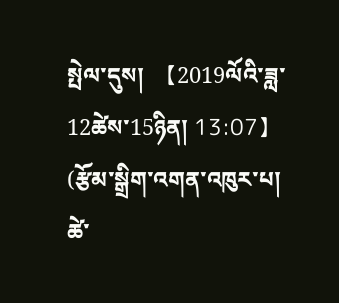སྤེལ་དུས།  【2019ལོའི་ཟླ་ 12ཚེས་15ཉིན། 13:07】   (རྩོམ་སྒྲིག་འགན་འཁུར་པ། ཚེ་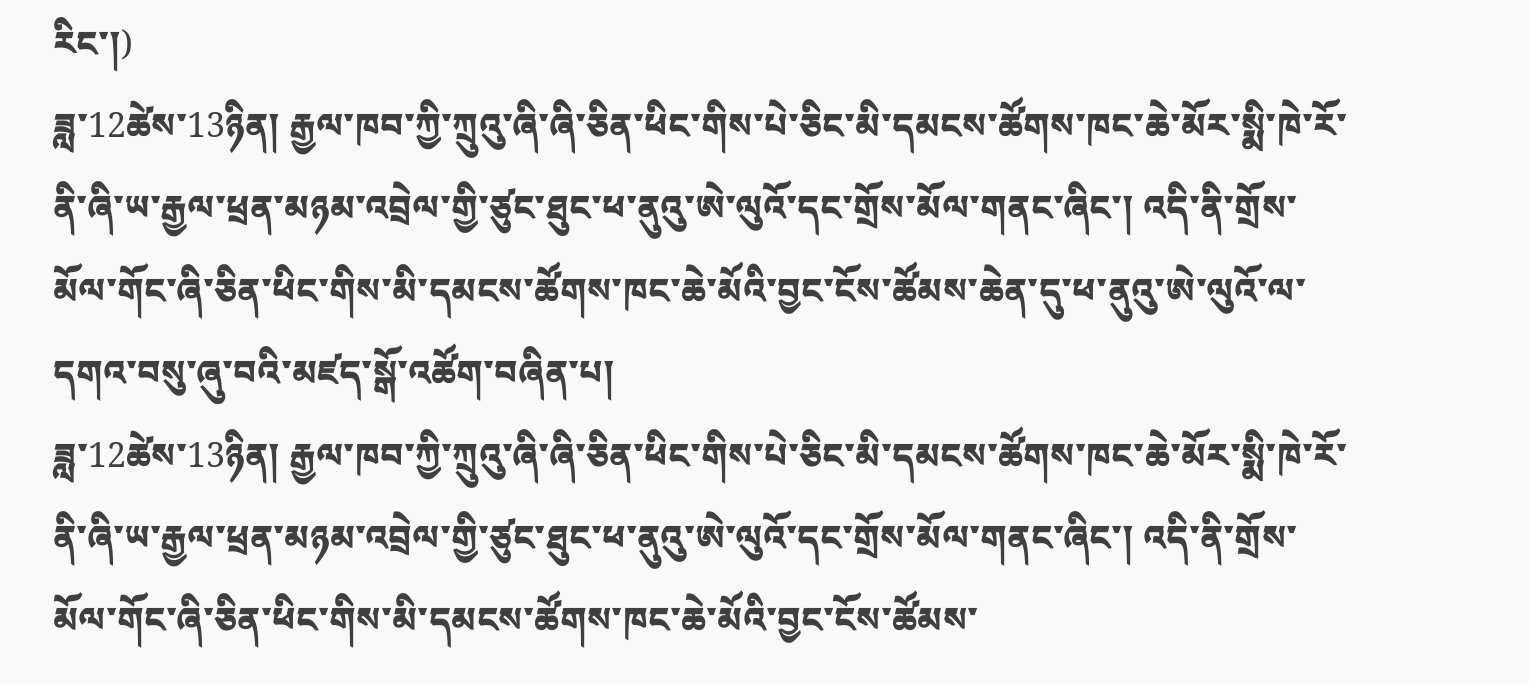རིང་།)
ཟླ་12ཚེས་13ཉིན། རྒྱལ་ཁབ་ཀྱི་ཀྲུའུ་ཞི་ཞི་ཅིན་ཕིང་གིས་པེ་ཅིང་མི་དམངས་ཚོགས་ཁང་ཆེ་མོར་སྨི་ཁེ་རོ་ནི་ཞི་ཡ་རྒྱལ་ཕྲན་མཉམ་འབྲེལ་གྱི་ཙུང་ཐུང་ཕ་ནུའུ་ཨེ་ལུའོ་དང་གྲོས་མོལ་གནང་ཞིང་། འདི་ནི་གྲོས་མོལ་གོང་ཞི་ཅིན་ཕིང་གིས་མི་དམངས་ཚོགས་ཁང་ཆེ་མོའི་བྱང་ངོས་ཚོམས་ཆེན་དུ་ཕ་ནུའུ་ཨེ་ལུའོ་ལ་དགའ་བསུ་ཞུ་བའི་མཛད་སྒོ་འཚོག་བཞིན་པ།
ཟླ་12ཚེས་13ཉིན། རྒྱལ་ཁབ་ཀྱི་ཀྲུའུ་ཞི་ཞི་ཅིན་ཕིང་གིས་པེ་ཅིང་མི་དམངས་ཚོགས་ཁང་ཆེ་མོར་སྨི་ཁེ་རོ་ནི་ཞི་ཡ་རྒྱལ་ཕྲན་མཉམ་འབྲེལ་གྱི་ཙུང་ཐུང་ཕ་ནུའུ་ཨེ་ལུའོ་དང་གྲོས་མོལ་གནང་ཞིང་། འདི་ནི་གྲོས་མོལ་གོང་ཞི་ཅིན་ཕིང་གིས་མི་དམངས་ཚོགས་ཁང་ཆེ་མོའི་བྱང་ངོས་ཚོམས་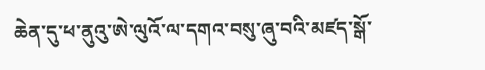ཆེན་དུ་ཕ་ནུའུ་ཨེ་ལུའོ་ལ་དགའ་བསུ་ཞུ་བའི་མཛད་སྒོ་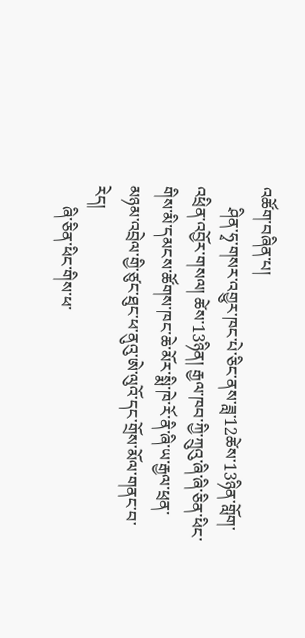འཚོག་བཞིན་པ།
     ཤིན་ཧྭ་གསར་འགྱུར་ཁང་པེ་ཅིང་ནས་ཟླ་12ཚེས་13ཉིན་གློག་འཕྲིན་འབྱོར་གསལ། ཚེས་13ཉིན། རྒྱལ་ཁབ་ཀྱི་ཀྲུའུ་ཞི་ཞི་ཅིན་ཕིང་གིས་མི་དམངས་ཚོགས་ཁང་ཆེ་མོར་སྨི་ཁེ་རོ་ནི་ཞི་ཡ་རྒྱལ་ཕྲན་མཉམ་འབྲེལ་གྱི་ཙུང་ཐུང་ཕ་ནུའུ་ཨེ་ལུའོ་དང་གྲོས་མོལ་གནང་བ་རེད།
     ཞི་ཅིན་ཕིང་གིས་ཕ་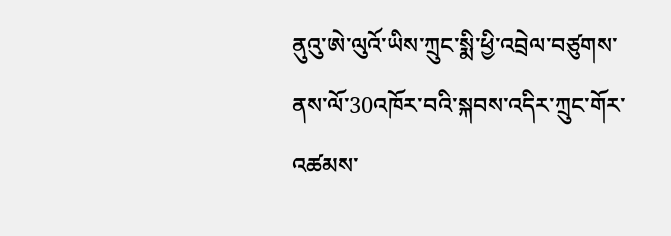ནུའུ་ཨེ་ལུའོ་ཡིས་ཀྲུང་སྨི་ཕྱི་འབྲེལ་བཙུགས་ནས་ལོ་30འཁོར་བའི་སྐབས་འདིར་ཀྲུང་གོར་འཚམས་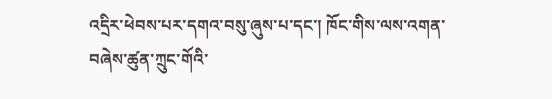འདྲིར་ཕེབས་པར་དགའ་བསུ་ཞུས་པ་དང་། ཁོང་གིས་ལས་འགན་བཞེས་ཚུན་ཀྲུང་གོའི་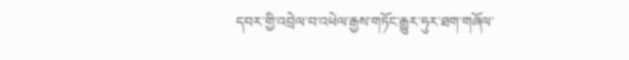དབར་གྱི་འབྲེལ་བ་འཕེལ་རྒྱས་གཏོང་རྒྱུར་ཧུར་ཐག་གཞོལ་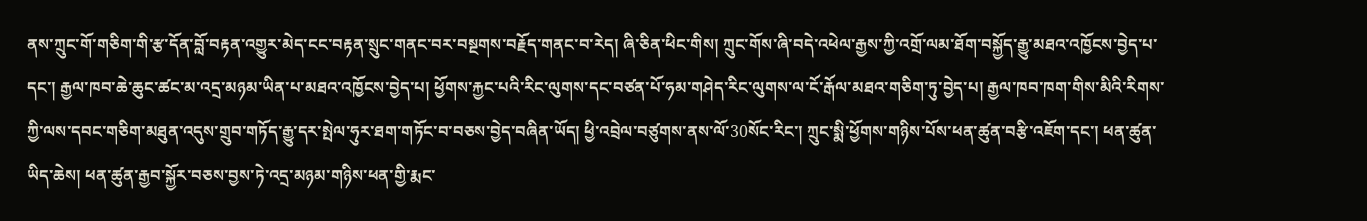ནས་ཀྲུང་གོ་གཅིག་གི་རྩ་དོན་བློ་བརྟན་འགྱུར་མེད་ངང་བརྟན་སྲུང་གནང་བར་བསྔགས་བརྗོད་གནང་བ་རེད། ཞི་ཅིན་ཕིང་གིས། ཀྲུང་གོས་ཞི་བདེ་འཕེལ་རྒྱས་ཀྱི་འགྲོ་ལམ་ཐོག་བསྐྱོད་རྒྱུ་མཐའ་འཁྱོངས་བྱེད་པ་དང་། རྒྱལ་ཁབ་ཆེ་ཆུང་ཚང་མ་འདྲ་མཉམ་ཡིན་པ་མཐའ་འཁྱོངས་བྱེད་པ། ཕྱོགས་རྐྱང་པའི་རིང་ལུགས་དང་བཙན་པོ་ཧམ་གཤེད་རིང་ལུགས་ལ་ངོ་རྒོལ་མཐའ་གཅིག་ཏུ་བྱེད་པ། རྒྱལ་ཁབ་ཁག་གིས་མིའི་རིགས་ཀྱི་ལས་དབང་གཅིག་མཐུན་འདུས་གྲུབ་གཏོད་རྒྱུ་དར་སྤེལ་ཧུར་ཐག་གཏོང་བ་བཅས་བྱེད་བཞིན་ཡོད། ཕྱི་འབྲེལ་བཙུགས་ནས་ལོ་30སོང་རིང་། ཀྲུང་སྨི་ཕྱོགས་གཉིས་པོས་ཕན་ཚུན་བརྩི་འཇོག་དང་། ཕན་ཚུན་ཡིད་ཆེས། ཕན་ཚུན་རྒྱབ་སྐྱོར་བཅས་བྱས་ཏེ་འདྲ་མཉམ་གཉིས་ཕན་གྱི་རྨང་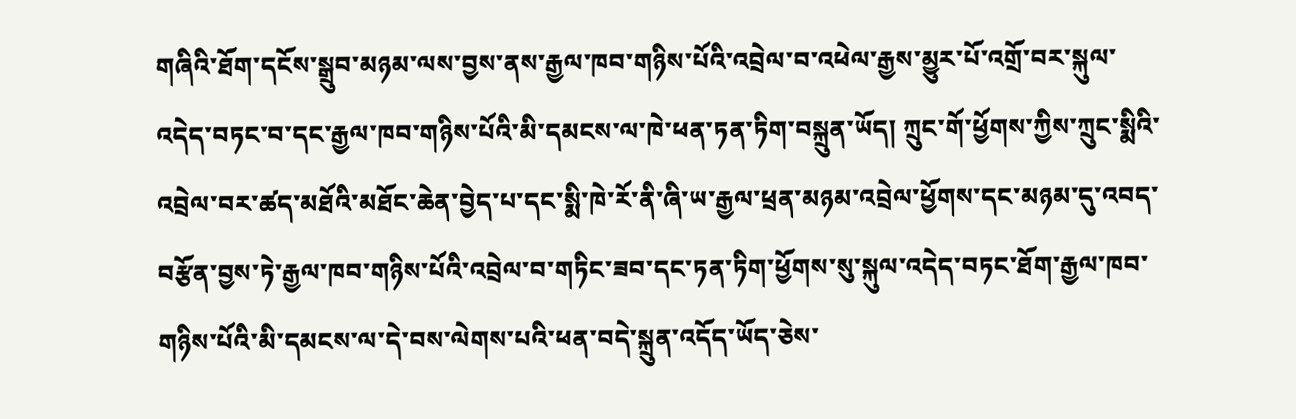གཞིའི་ཐོག་དངོས་སྒྲུབ་མཉམ་ལས་བྱས་ནས་རྒྱལ་ཁབ་གཉིས་པོའི་འབྲེལ་བ་འཕེལ་རྒྱས་མྱུར་པོ་འགྲོ་བར་སྐུལ་འདེད་བཏང་བ་དང་རྒྱལ་ཁབ་གཉིས་པོའི་མི་དམངས་ལ་ཁེ་ཕན་ཏན་ཏིག་བསྐྲུན་ཡོད། ཀྲུང་གོ་ཕྱོགས་ཀྱིས་ཀྲུང་སྨིའི་འབྲེལ་བར་ཚད་མཐོའི་མཐོང་ཆེན་བྱེད་པ་དང་སྨི་ཁེ་རོ་ནི་ཞི་ཡ་རྒྱལ་ཕྲན་མཉམ་འབྲེལ་ཕྱོགས་དང་མཉམ་དུ་འབད་བརྩོན་བྱས་ཏེ་རྒྱལ་ཁབ་གཉིས་པོའི་འབྲེལ་བ་གཏིང་ཟབ་དང་ཏན་ཏིག་ཕྱོགས་སུ་སྐུལ་འདེད་བཏང་ཐོག་རྒྱལ་ཁབ་གཉིས་པོའི་མི་དམངས་ལ་དེ་བས་ལེགས་པའི་ཕན་བདེ་སྐྲུན་འདོད་ཡོད་ཅེས་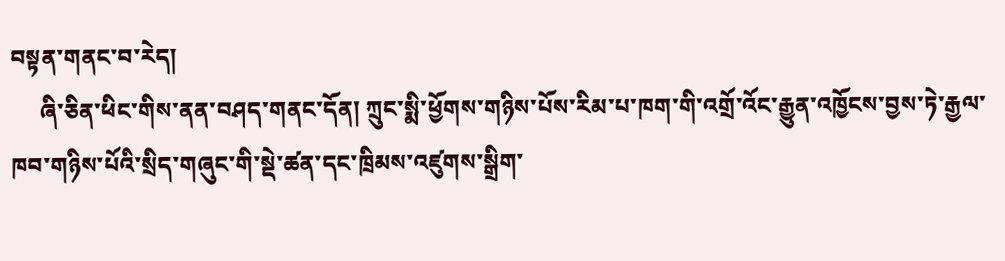བསྟན་གནང་བ་རེད།
     ཞི་ཅིན་ཕིང་གིས་ནན་བཤད་གནང་དོན། ཀྲུང་སྨི་ཕྱོགས་གཉིས་པོས་རིམ་པ་ཁག་གི་འགྲོ་འོང་རྒྱུན་འཁྱོངས་བྱས་ཏེ་རྒྱལ་ཁབ་གཉིས་པོའི་སྲིད་གཞུང་གི་སྡེ་ཚན་དང་ཁྲིམས་འཛུགས་སྒྲིག་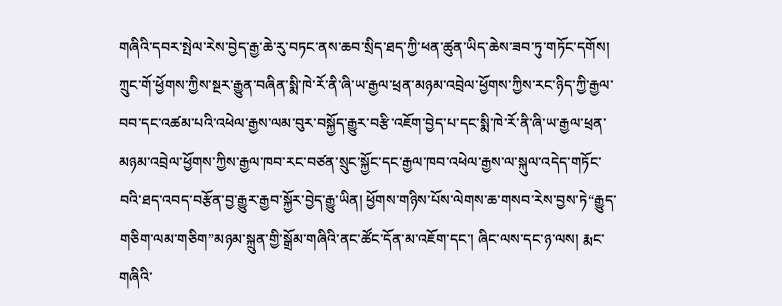གཞིའི་དབར་སྤེལ་རེས་བྱེད་རྒྱ་ཆེ་རུ་བཏང་ནས་ཆབ་སྲིད་ཐད་ཀྱི་ཕན་ཚུན་ཡིད་ཆེས་ཟབ་ཏུ་གཏོང་དགོས། ཀྲུང་གོ་ཕྱོགས་ཀྱིས་སྔར་རྒྱུན་བཞིན་སྨི་ཁེ་རོ་ནི་ཞི་ཡ་རྒྱལ་ཕྲན་མཉམ་འབྲེལ་ཕྱོགས་ཀྱིས་རང་ཉིད་ཀྱི་རྒྱལ་བབ་དང་འཚམ་པའི་འཕེལ་རྒྱས་ལམ་བུར་བསྐྱོད་རྒྱུར་བརྩི་འཇོག་བྱེད་པ་དང་སྨི་ཁེ་རོ་ནི་ཞི་ཡ་རྒྱལ་ཕྲན་མཉམ་འབྲེལ་ཕྱོགས་ཀྱིས་རྒྱལ་ཁབ་རང་བཙན་སྲུང་སྐྱོང་དང་རྒྱལ་ཁབ་འཕེལ་རྒྱས་ལ་སྐུལ་འདེད་གཏོང་བའི་ཐད་འབད་བརྩོན་བྱ་རྒྱུར་རྒྱབ་སྐྱོར་བྱེད་རྒྱུ་ཡིན། ཕྱོགས་གཉིས་པོས་ལེགས་ཆ་གསབ་རེས་བྱས་ཏེ“རྒྱུད་གཅིག་ལམ་གཅིག”མཉམ་སྐྲུན་གྱི་སྒྲོམ་གཞིའི་ནང་ཚོང་དོན་མ་འཇོག་དང་། ཞིང་ལས་དང་ཉ་ལས། རྨང་གཞིའི་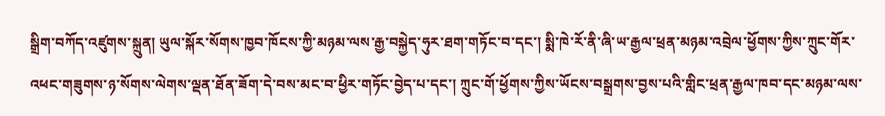སྒྲིག་བཀོད་འཛུགས་སྐྲུན། ཡུལ་སྐོར་སོགས་ཁྱབ་ཁོངས་ཀྱི་མཉམ་ལས་རྒྱ་བསྐྱེད་ཧུར་ཐག་གཏོང་བ་དང་། སྨི་ཁེ་རོ་ནི་ཞི་ཡ་རྒྱལ་ཕྲན་མཉམ་འབྲེལ་ཕྱོགས་ཀྱིས་ཀྲུང་གོར་འཕང་གཟུགས་ཉ་སོགས་ལེགས་ལྡན་ཐོན་ཟོག་དེ་བས་མང་བ་ཕྱིར་གཏོང་བྱེད་པ་དང་། ཀྲུང་གོ་ཕྱོགས་ཀྱིས་ཡོངས་བསྒྲགས་བྱས་པའི་གླིང་ཕྲན་རྒྱལ་ཁབ་དང་མཉམ་ལས་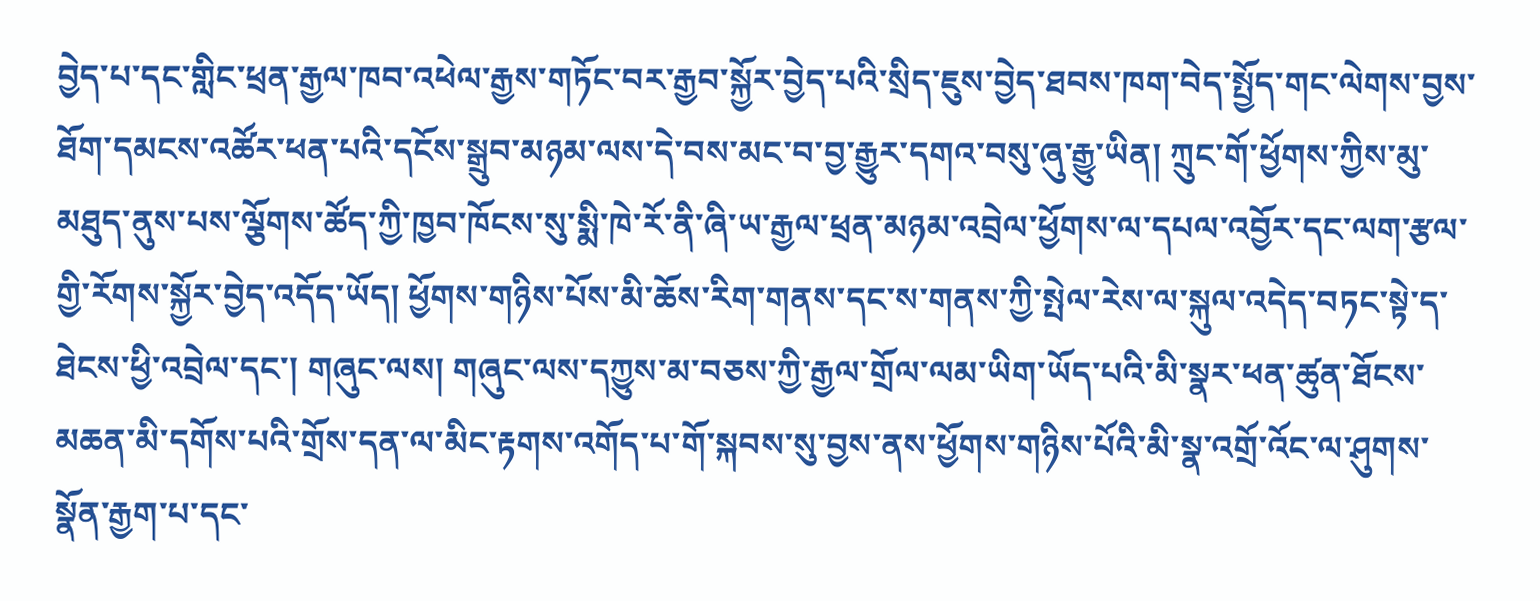བྱེད་པ་དང་གླིང་ཕྲན་རྒྱལ་ཁབ་འཕེལ་རྒྱས་གཏོང་བར་རྒྱབ་སྐྱོར་བྱེད་པའི་སྲིད་ཇུས་བྱེད་ཐབས་ཁག་བེད་སྤྱོད་གང་ལེགས་བྱས་ཐོག་དམངས་འཚོར་ཕན་པའི་དངོས་སྒྲུབ་མཉམ་ལས་དེ་བས་མང་བ་བྱ་རྒྱུར་དགའ་བསུ་ཞུ་རྒྱུ་ཡིན། ཀྲུང་གོ་ཕྱོགས་ཀྱིས་མུ་མཐུད་ནུས་པས་ལྕོགས་ཚོད་ཀྱི་ཁྱབ་ཁོངས་སུ་སྨི་ཁེ་རོ་ནི་ཞི་ཡ་རྒྱལ་ཕྲན་མཉམ་འབྲེལ་ཕྱོགས་ལ་དཔལ་འབྱོར་དང་ལག་རྩལ་གྱི་རོགས་སྐྱོར་བྱེད་འདོད་ཡོད། ཕྱོགས་གཉིས་པོས་མི་ཆོས་རིག་གནས་དང་ས་གནས་ཀྱི་སྤེལ་རེས་ལ་སྐུལ་འདེད་བཏང་སྟེ་ད་ཐེངས་ཕྱི་འབྲེལ་དང་། གཞུང་ལས། གཞུང་ལས་དཀྱུས་མ་བཅས་ཀྱི་རྒྱལ་གྲོལ་ལམ་ཡིག་ཡོད་པའི་མི་སྣར་ཕན་ཚུན་ཐོངས་མཆན་མི་དགོས་པའི་གྲོས་དན་ལ་མིང་རྟགས་འགོད་པ་གོ་སྐབས་སུ་བྱས་ནས་ཕྱོགས་གཉིས་པོའི་མི་སྣ་འགྲོ་འོང་ལ་ཤུགས་སྣོན་རྒྱག་པ་དང་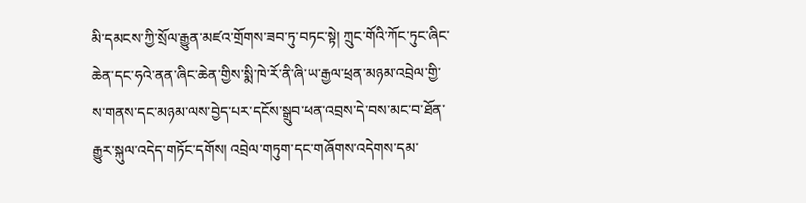མི་དམངས་ཀྱི་སྲོལ་རྒྱུན་མཛའ་གྲོགས་ཟབ་ཏུ་བཏང་སྟེ། ཀྲུང་གོའི་ཀོང་ཏུང་ཞིང་ཆེན་དང་ཧའེ་ནན་ཞིང་ཆེན་གྱིས་སྨི་ཁེ་རོ་ནི་ཞི་ཡ་རྒྱལ་ཕྲན་མཉམ་འབྲེལ་གྱི་ས་གནས་དང་མཉམ་ལས་བྱེད་པར་དངོས་སྒྲུབ་ཕན་འབྲས་དེ་བས་མང་བ་ཐོན་རྒྱུར་སྐུལ་འདེད་གཏོང་དགོས། འབྲེལ་གཏུག་དང་གཞོགས་འདེགས་དམ་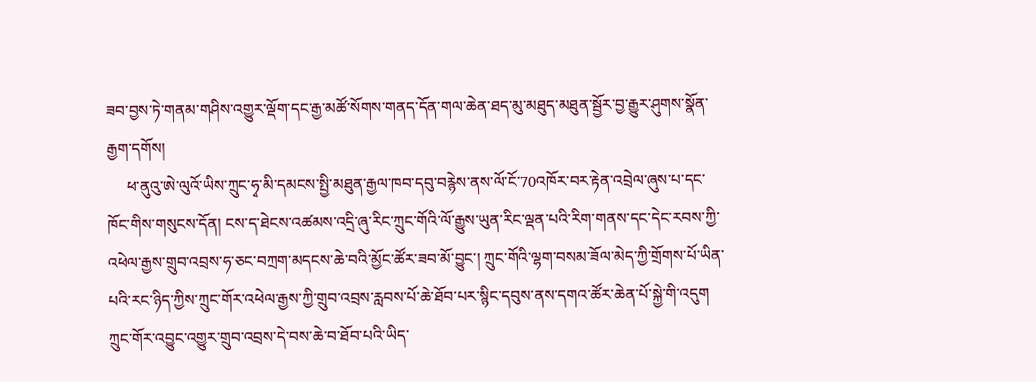ཟབ་བྱས་ཏེ་གནམ་གཤིས་འགྱུར་ལྡོག་དང་རྒྱ་མཚོ་སོགས་གནད་དོན་གལ་ཆེན་ཐད་མུ་མཐུད་མཐུན་སྦྱོར་བྱ་རྒྱུར་ཤུགས་སྣོན་རྒྱག་དགོས།
     ཕ་ནུའུ་ཨེ་ལུའོ་ཡིས་ཀྲུང་ཧྭ་མི་དམངས་སྤྱི་མཐུན་རྒྱལ་ཁབ་དབུ་བརྙེས་ནས་ལོ་ངོ་70འཁོར་བར་རྟེན་འབྲེལ་ཞུས་པ་དང་ཁོང་གིས་གསུངས་དོན། ངས་ད་ཐེངས་འཚམས་འདྲི་ཞུ་རིང་ཀྲུང་གོའི་ལོ་རྒྱུས་ཡུན་རིང་ལྡན་པའི་རིག་གནས་དང་དེང་རབས་ཀྱི་འཕེལ་རྒྱས་གྲུབ་འབྲས་ཧ་ཅང་བཀྲག་མདངས་ཆེ་བའི་མྱོང་ཚོར་ཟབ་མོ་བྱུང་། ཀྲུང་གོའི་ལྷག་བསམ་ཟོལ་མེད་ཀྱི་གྲོགས་པོ་ཡིན་པའི་རང་ཉིད་ཀྱིས་ཀྲུང་གོར་འཕེལ་རྒྱས་ཀྱི་གྲུབ་འབྲས་རླབས་པོ་ཆེ་ཐོབ་པར་སྙིང་དབུས་ནས་དགའ་ཚོར་ཆེན་པོ་སྐྱེ་གི་འདུག ཀྲུང་གོར་འབྱུང་འགྱུར་གྲུབ་འབྲས་དེ་བས་ཆེ་བ་ཐོབ་པའི་ཡིད་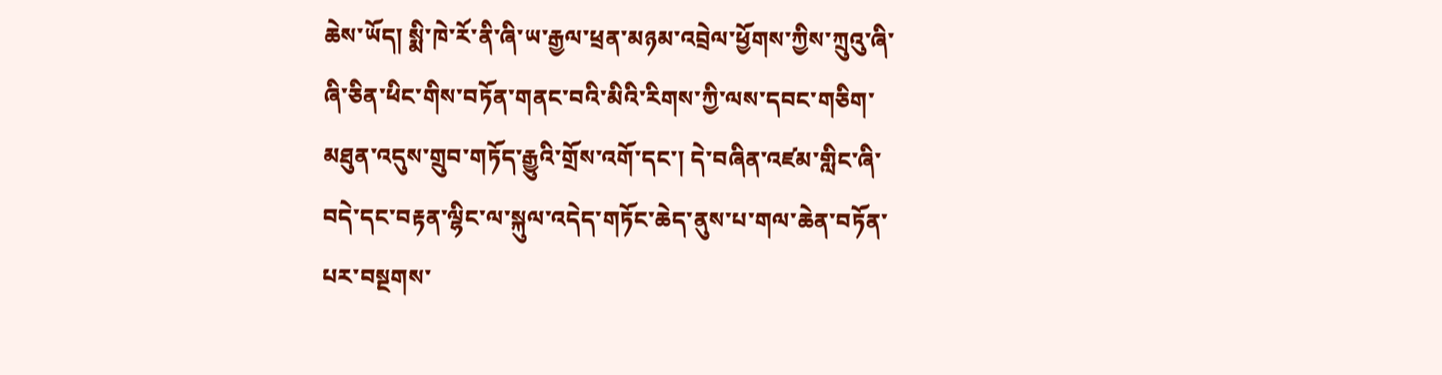ཆེས་ཡོད། སྨི་ཁེ་རོ་ནི་ཞི་ཡ་རྒྱལ་ཕྲན་མཉམ་འབྲེལ་ཕྱོགས་ཀྱིས་ཀྲུའུ་ཞི་ཞི་ཅིན་ཕིང་གིས་བཏོན་གནང་བའི་མིའི་རིགས་ཀྱི་ལས་དབང་གཅིག་མཐུན་འདུས་གྲུབ་གཏོད་རྒྱུའི་གྲོས་འགོ་དང་། དེ་བཞིན་འཛམ་གླིང་ཞི་བདེ་དང་བརྟན་ལྷིང་ལ་སྐུལ་འདེད་གཏོང་ཆེད་ནུས་པ་གལ་ཆེན་བཏོན་པར་བསྔགས་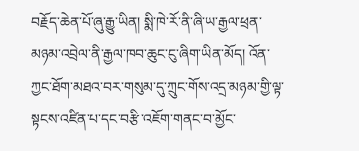བརྗོད་ཆེན་པོ་ཞུ་རྒྱུ་ཡིན། སྨི་ཁེ་རོ་ནི་ཞི་ཡ་རྒྱལ་ཕྲན་མཉམ་འབྲེལ་ནི་རྒྱལ་ཁབ་ཆུང་ངུ་ཞིག་ཡིན་མོད། འོན་ཀྱང་ཐོག་མཐའ་བར་གསུམ་དུ་ཀྲུང་གོས་འདྲ་མཉམ་གྱི་ལྟ་སྟངས་འཛིན་པ་དང་བརྩི་འཇོག་གནང་བ་མྱོང་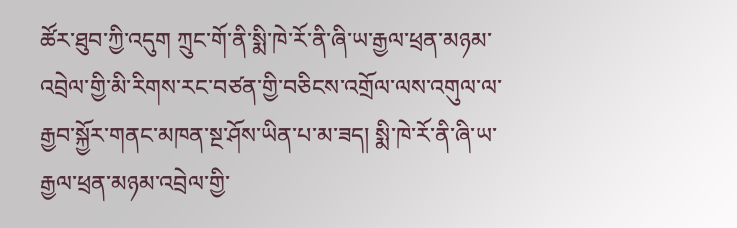ཚོར་ཐུབ་ཀྱི་འདུག ཀྲུང་གོ་ནི་སྨི་ཁེ་རོ་ནི་ཞི་ཡ་རྒྱལ་ཕྲན་མཉམ་འབྲེལ་གྱི་མི་རིགས་རང་བཙན་གྱི་བཅིངས་འགྲོལ་ལས་འགུལ་ལ་རྒྱབ་སྐྱོར་གནང་མཁན་སྔ་ཤོས་ཡིན་པ་མ་ཟད། སྨི་ཁེ་རོ་ནི་ཞི་ཡ་རྒྱལ་ཕྲན་མཉམ་འབྲེལ་གྱི་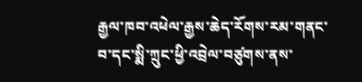རྒྱལ་ཁབ་འཕེལ་རྒྱས་ཆེད་རོགས་རམ་གནང་བ་དང་སྨི་ཀྲུང་ཕྱི་འབྲེལ་བཙུགས་ནས་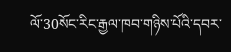ལོ་30སོང་རིང་རྒྱལ་ཁབ་གཉིས་པོའི་དབར་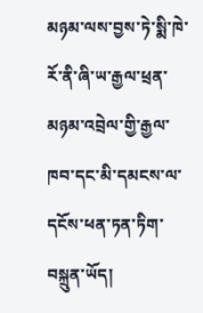མཉམ་ལས་བྱས་ཏེ་སྨི་ཁེ་རོ་ནི་ཞི་ཡ་རྒྱལ་ཕྲན་མཉམ་འབྲེལ་གྱི་རྒྱལ་ཁབ་དང་མི་དམངས་ལ་དངོས་ཕན་ཏན་ཏིག་བསྐྲུན་ཡོད།